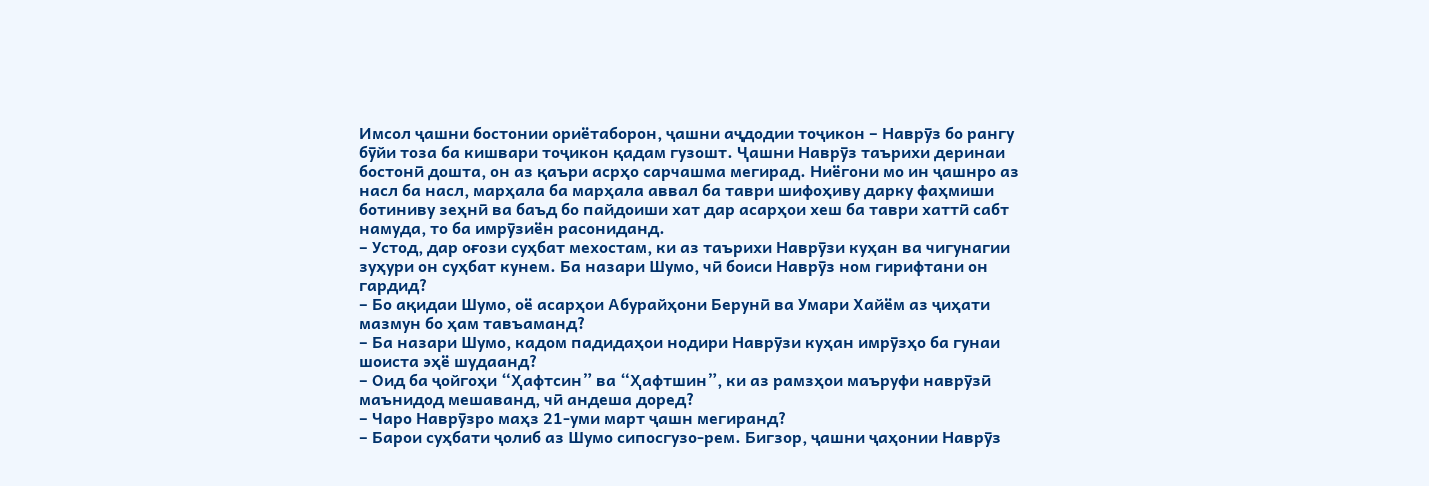Имсол ҷашни бостонии ориётаборон, ҷашни аҷдодии тоҷикон – Наврӯз бо рангу бӯйи тоза ба кишвари тоҷикон қадам гузошт. Ҷашни Наврӯз таърихи деринаи бостонӣ дошта, он аз қаъри асрҳо сарчашма мегирад. Ниёгони мо ин ҷашнро аз насл ба насл, марҳала ба марҳала аввал ба таври шифоҳиву дарку фаҳмиши ботиниву зеҳнӣ ва баъд бо пайдоиши хат дар асарҳои хеш ба таври хаттӣ сабт намуда, то ба имрӯзиён расониданд.
– Устод, дар оғози суҳбат мехостам, ки аз таърихи Наврӯзи куҳан ва чигунагии зуҳури он суҳбат кунем. Ба назари Шумо, чӣ боиси Наврӯз ном гирифтани он гардид?
– Бо ақидаи Шумо, оё асарҳои Абурайҳони Берунӣ ва Умари Хайём аз ҷиҳати мазмун бо ҳам тавъаманд?
– Ба назари Шумо, кадом падидаҳои нодири Наврӯзи куҳан имрӯзҳо ба гунаи шоиста эҳё шудаанд?
– Оид ба ҷойгоҳи “Ҳафтсин” ва “Ҳафтшин”, ки аз рамзҳои маъруфи наврӯзӣ маънидод мешаванд, чӣ андеша доред?
– Чаро Наврӯзро маҳз 21-уми март ҷашн мегиранд?
– Барои суҳбати ҷолиб аз Шумо сипосгузо-рем. Бигзор, ҷашни ҷаҳонии Наврӯз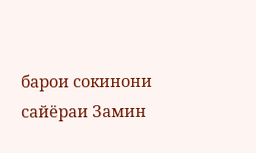барои сокинони сайёраи Замин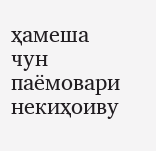ҳамеша чун паёмовари некиҳоиву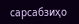сарсабзиҳо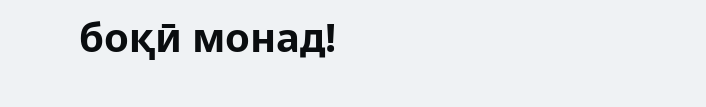боқӣ монад!